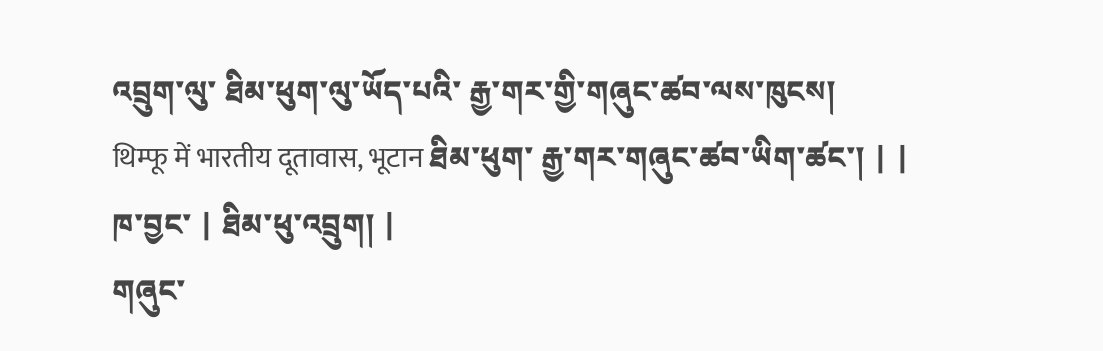འབྲུག་ལུ་ ཐིམ་ཕུག་ལུ་ཡོད་པའི་ རྒྱ་གར་གྱི་གཞུང་ཚབ་ལས་ཁུངས།
थिम्फू में भारतीय दूतावास, भूटान ཐིམ་ཕུག་ རྒྱ་གར་གཞུང་ཚབ་ཡིག་ཚང་། | |
ཁ་བྱང་ | ཐིམ་ཕུ་འབྲུག། |
གཞུང་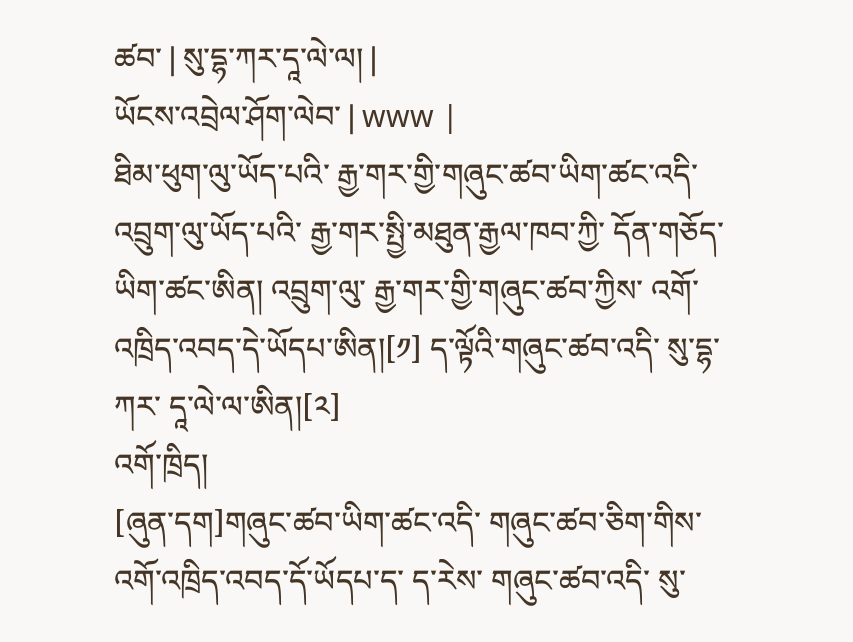ཚབ་ | སུ་དྷ་ཀར་དཱ་ལེ་ལ། |
ཡོངས་འབྲེལ་ཤོག་ལེབ་ | www |
ཐིམ་ཕུག་ལུ་ཡོད་པའི་ རྒྱ་གར་གྱི་གཞུང་ཚབ་ཡིག་ཚང་འདི་ འབྲུག་ལུ་ཡོད་པའི་ རྒྱ་གར་སྤྱི་མཐུན་རྒྱལ་ཁབ་ཀྱི་ དོན་གཅོད་ཡིག་ཚང་ཨིན། འབྲུག་ལུ་ རྒྱ་གར་གྱི་གཞུང་ཚབ་ཀྱིས་ འགོ་འཁྲིད་འབད་དེ་ཡོདཔ་ཨིན།[༡] ད་ལྟོའི་གཞུང་ཚབ་འདི་ སུ་དྷ་ཀར་ དཱ་ལེ་ལ་ཨིན།[༢]
འགོ་ཁྲིད།
[ཞུན་དག]གཞུང་ཚབ་ཡིག་ཚང་འདི་ གཞུང་ཚབ་ཅིག་གིས་ འགོ་འཁྲིད་འབད་དོ་ཡོདཔ་ད་ ད་རེས་ གཞུང་ཚབ་འདི་ སུ་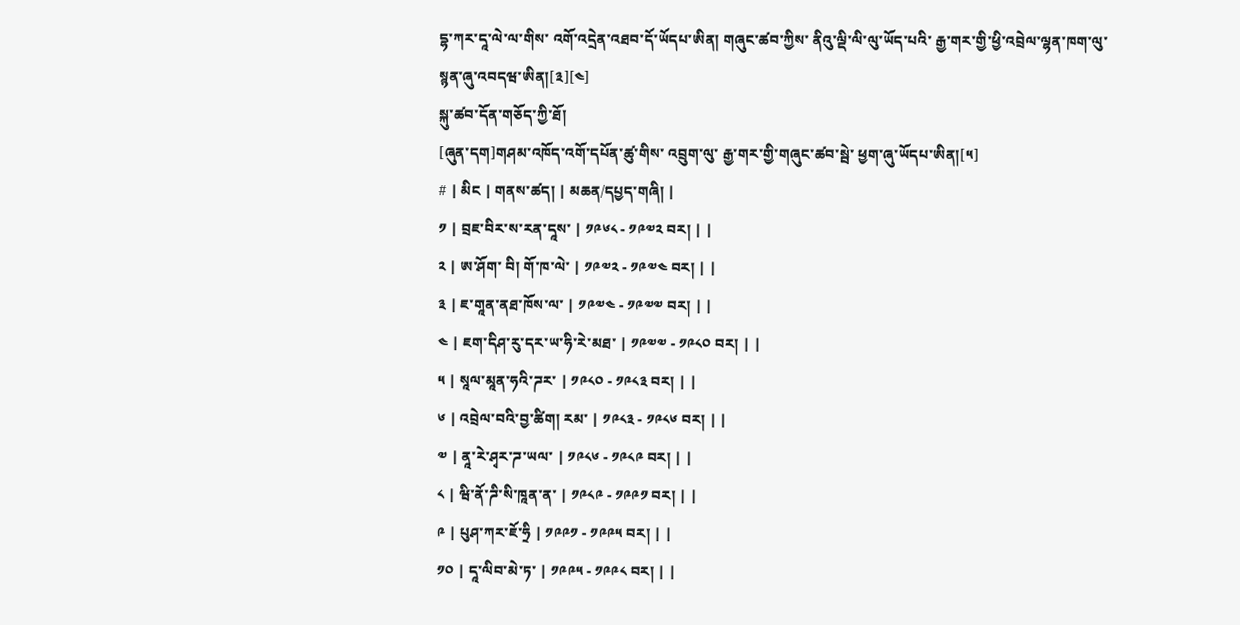དྷ་ཀར་དཱ་ལེ་ལ་གིས་ འགོ་འདྲེན་འཐབ་དོ་ཡོདཔ་ཨིན། གཞུང་ཚབ་ཀྱིས་ ནིའུ་ལྡི་ལི་ལུ་ཡོད་པའི་ རྒྱ་གར་གྱི་ཕྱི་འབྲེལ་ལྷན་ཁག་ལུ་ སྙན་ཞུ་འབདཝ་ཨིན།[༣][༤]
སྐུ་ཚབ་དོན་གཅོད་ཀྱི་ཐོ།
[ཞུན་དག]གཤམ་འཁོད་འགོ་དཔོན་ཚུ་གིས་ འབྲུག་ལུ་ རྒྱ་གར་གྱི་གཞུང་ཚབ་སྦེ་ ཕྱག་ཞུ་ཡོདཔ་ཨིན།[༥]
# | མིང | གནས་ཚད། | མཆན/དཔྱད་གཞི། |
༡ | བྲཇ་བིར་ས་རན་དཱས་ | ༡༩༦༨ - ༡༩༧༢ བར། | |
༢ | ཨ་ཤོག་ བི། གོ་ཁ་ལེ་ | ༡༩༧༢ - ༡༩༧༤ བར། | |
༣ | ཇ་གཱན་ནཐ་ཁོས་ལ་ | ༡༩༧༤ - ༡༩༧༧ བར། | |
༤ | ཇག་དིཤ་རུ་དར་ཡ་ཧི་རེ་མཐ་ | ༡༩༧༧ - ༡༩༨༠ བར། | |
༥ | སཱལ་མཱན་ཧའི་ཌར་ | ༡༩༨༠ - ༡༩༨༣ བར། | |
༦ | འབྲེལ་བའི་བྱ་ཚིག། རམ་ | ༡༩༨༣ - ༡༩༨༦ བར། | |
༧ | ནཱ་རེ་ཤྭར་ཌ་ཡལ་ | ༡༩༨༦ - ༡༩༨༩ བར། | |
༨ | ཝི་ནོ་ཌི་སི་ཁཱན་ན་ | ༡༩༨༩ - ༡༩༩༡ བར། | |
༩ | པུཤ་ཀར་ཇོ་ཧྲི | ༡༩༩༡ - ༡༩༩༥ བར། | |
༡༠ | དཱ་ལིབ་མེ་ཏ་ | ༡༩༩༥ - ༡༩༩༨ བར། | |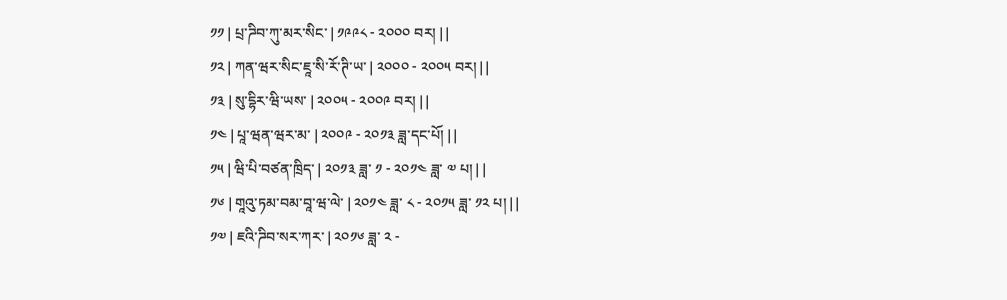༡༡ | པྲ་ཌིབ་ཀུ་མར་སིང་ | ༡༩༩༨ - ༢༠༠༠ བར། | |
༡༢ | ཀན་ཝར་སིང་ཇཱ་སི་རོ་ཊི་ཡ་ | ༢༠༠༠ - ༢༠༠༥ བར། | |
༡༣ | སུ་དྷིར་ཝི་ཡས་ | ༢༠༠༥ - ༢༠༠༩ བར། | |
༡༤ | པཱ་ཝན་ཝར་མ་ | ༢༠༠༩ - ༢༠༡༣ ཟླ་དང་པོ། | |
༡༥ | ཝི་པི་བཙན་ཁྲིད་ | ༢༠༡༣ ཟླ་ ༡ - ༢༠༡༤ ཟླ་ ༧ པ། | |
༡༦ | གཱའུ་ཏམ་བམ་བཱ་ཝ་ལེ་ | ༢༠༡༤ ཟླ་ ༨ - ༢༠༡༥ ཟླ་ ༡༢ པ། | |
༡༧ | ཇའི་ཌིབ་སར་ཀར་ | ༢༠༡༦ ཟླ་ ༢ -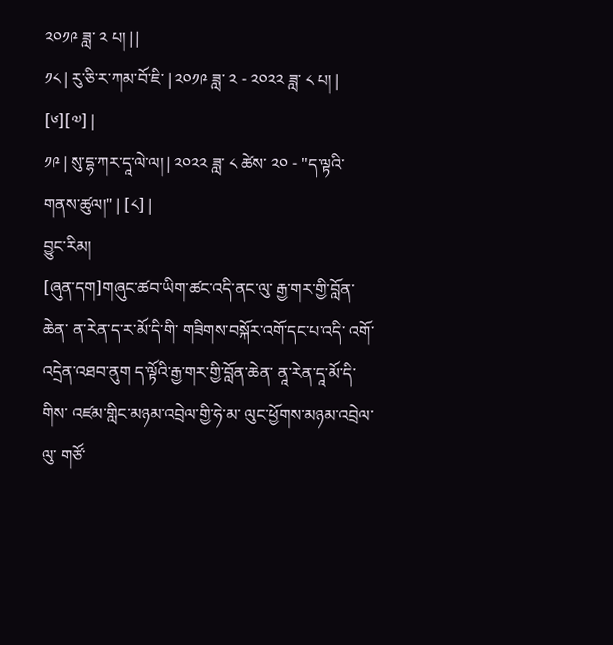༢༠༡༩ ཟླ་ ༢ པ། | |
༡༨ | རུ་ཅི་ར་ཀམ་བོ་ཇི་ | ༢༠༡༩ ཟླ་ ༢ - ༢༠༢༢ ཟླ་ ༨ པ། | [༦][༧] |
༡༩ | སུ་དྷ་ཀར་དཱ་ལེ་ལ། | ༢༠༢༢ ཟླ་ ༨ ཚེས་ ༢༠ - "ད་ལྟའི་གནས་ཚུལ།" | [༨] |
བྱུང་རིམ།
[ཞུན་དག]གཞུང་ཚབ་ཡིག་ཚང་འདི་ནང་ལུ་ རྒྱ་གར་གྱི་བློན་ཆེན་ ན་རེན་ད་ར་མོ་དི་གི་ གཟིགས་བསྐོར་འགོ་དང་པ་འདི་ འགོ་འདྲེན་འཐབ་ནུག ད་ལྟོའི་རྒྱ་གར་གྱི་བློན་ཆེན་ ནཱ་རེན་དཱ་མོ་དི་གིས་ འཛམ་གླིང་མཉམ་འབྲེལ་གྱི་ཧེ་མ་ ལུང་ཕྱོགས་མཉམ་འབྲེལ་ལུ་ གཙོ་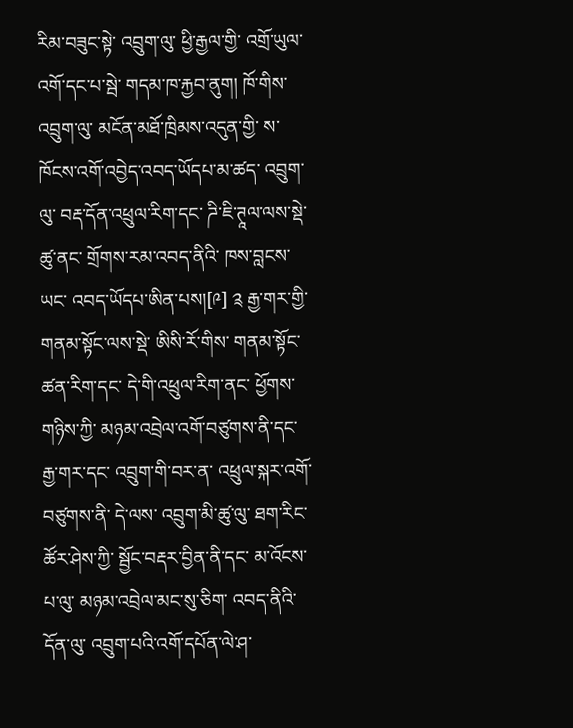རིམ་བཟུང་སྟེ་ འབྲུག་ལུ་ ཕྱི་རྒྱལ་གྱི་ འགྲོ་ཡུལ་འགོ་དང་པ་སྦེ་ གདམ་ཁ་རྐྱབ་ནུག། ཁོ་གིས་ འབྲུག་ལུ་ མངོན་མཐོ་ཁྲིམས་འདུན་གྱི་ ས་ཁོངས་འགོ་འབྱེད་འབད་ཡོདཔ་མ་ཚད་ འབྲུག་ལུ་ བརྡ་དོན་འཕྲུལ་རིག་དང་ ཌི་ཇི་ཊཱལ་ལས་སྡེ་ཚུ་ནང་ གྲོགས་རམ་འབད་ནིའི་ ཁས་བླངས་ཡང་ འབད་ཡོདཔ་ཨིན་པས།[༩] ༉ རྒྱ་གར་གྱི་ གནམ་སྟོང་ལས་སྡེ་ ཨིསི་རོ་གིས་ གནམ་སྟོང་ཚན་རིག་དང་ དེ་གི་འཕྲུལ་རིག་ནང་ ཕྱོགས་གཉིས་ཀྱི་ མཉམ་འབྲེལ་འགོ་བཙུགས་ནི་དང་ རྒྱ་གར་དང་ འབྲུག་གི་བར་ན་ འཕྲུལ་སྐར་འགོ་བཙུགས་ནི་ དེ་ལས་ འབྲུག་མི་ཚུ་ལུ་ ཐག་རིང་ཚོར་ཤེས་ཀྱི་ སྦྱོང་བརྡར་བྱིན་ནི་དང་ མ་འོངས་པ་ལུ་ མཉམ་འབྲེལ་མང་སུ་ཅིག་ འབད་ནིའི་དོན་ལུ་ འབྲུག་པའི་འགོ་དཔོན་ལེ་ཤ་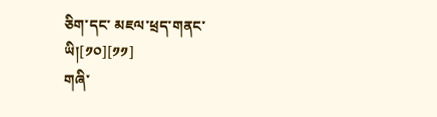ཅིག་དང་ མཇལ་ཕྲད་གནང་ཡི།[༡༠][༡༡]
གཞི་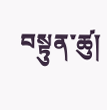བསྟུན་ཚུ།